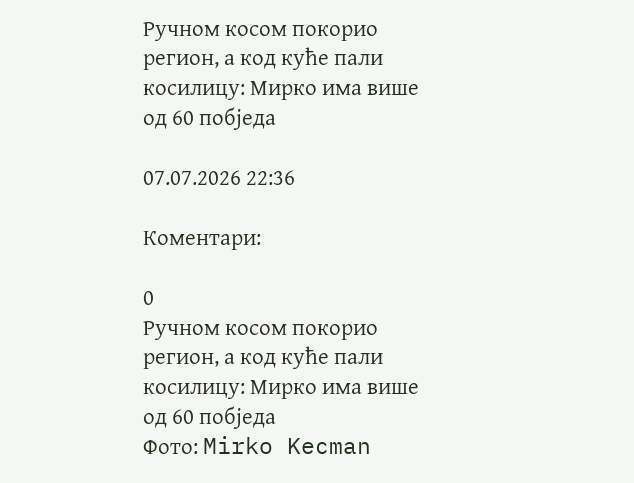Ручном косом покорио регион, а код куће пали косилицу: Мирко има више од 60 побједа

07.07.2026 22:36

Коментари:

0
Ручном косом покорио регион, а код куће пали косилицу: Мирко има више од 60 побједа
Фото: Mirko Kecman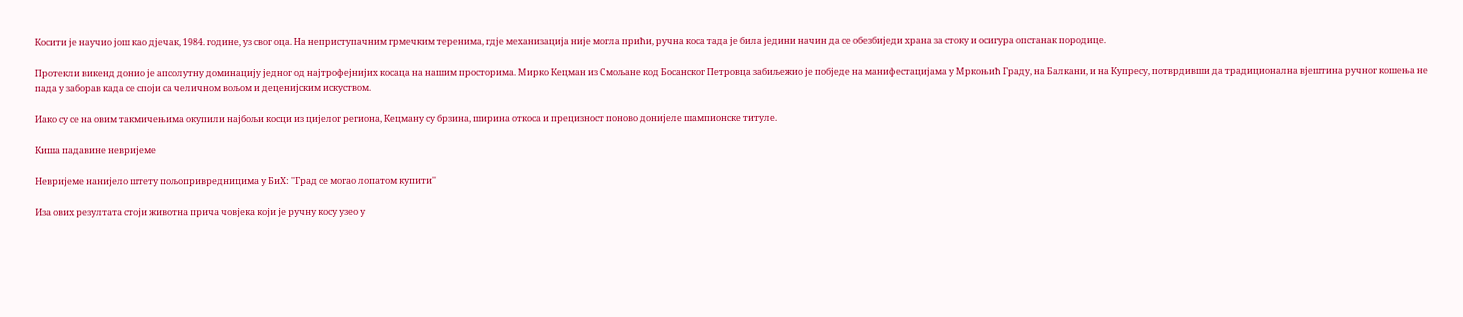Косити је научио још као дјечак, 1984. године, уз свог оца. На неприступачним грмечким теренима, гдје механизација није могла прићи, ручна коса тада је била једини начин да се обезбиједи храна за стоку и осигура опстанак породице.

Протекли викенд донио је апсолутну доминацију једног од најтрофејнијих косаца на нашим просторима. Мирко Кецман из Смољане код Босанског Петровца забиљежио је побједе на манифестацијама у Мркоњић Граду, на Балкани, и на Купресу, потврдивши да традиционална вјештина ручног кошења не пада у заборав када се споји са челичном вољом и деценијским искуством.

Иако су се на овим такмичењима окупили најбољи косци из цијелог региона, Кецману су брзина, ширина откоса и прецизност поново донијеле шампионске титуле.

Киша падавине невријеме

Невријеме нанијело штету пољопривредницима у БиХ: ''Град се могао лопатом купити''

Иза ових резултата стоји животна прича човјека који је ручну косу узео у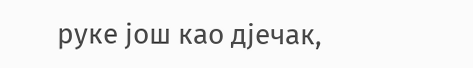руке још као дјечак,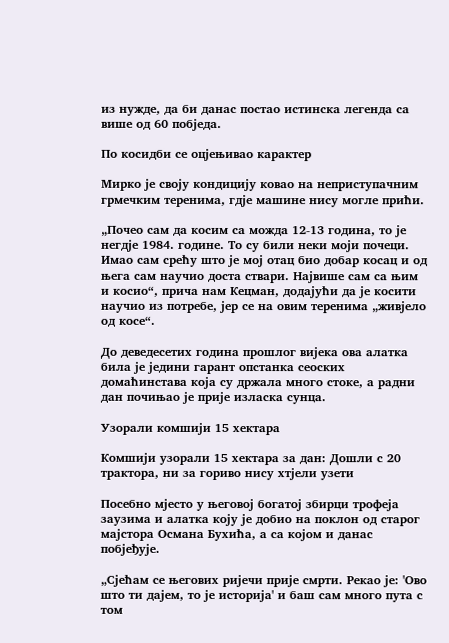из нужде, да би данас постао истинска легенда са више од 60 побједа.

По косидби се оцјењивао карактер

Мирко је своју кондицију ковао на неприступачним грмечким теренима, гдје машине нису могле прићи.

„Почео сам да косим са можда 12-13 година, то је негдје 1984. године. То су били неки моји почеци. Имао сам срећу што је мој отац био добар косац и од њега сам научио доста ствари. Највише сам са њим и косио“, прича нам Кецман, додајући да је косити научио из потребе, јер се на овим теренима „живјело од косе“.

До деведесетих година прошлог вијека ова алатка била је једини гарант опстанка сеоских домаћинстава која су држала много стоке, а радни дан почињао је прије изласка сунца.

Узорали комшији 15 хектара

Комшији узорали 15 хектара за дан: Дошли с 20 трактора, ни за гориво нису хтјели узети

Посебно мјесто у његовој богатој збирци трофеја заузима и алатка коју је добио на поклон од старог мајстора Османа Бухића, а са којом и данас побјеђује.

„Сјећам се његових ријечи прије смрти. Рекао је: 'Ово што ти дајем, то је историја' и баш сам много пута с том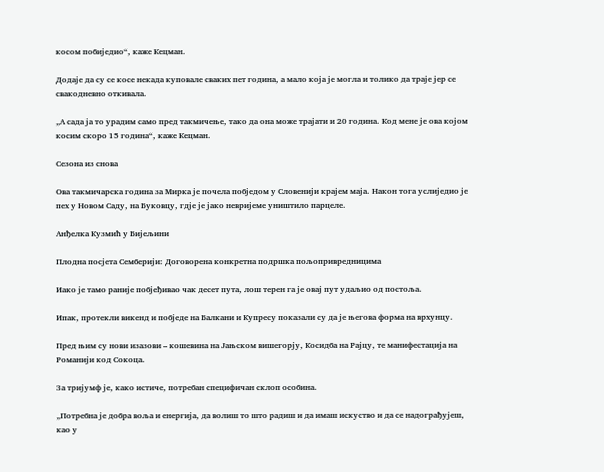косом побиједио“, каже Кецман.

Додаје да су се косе некада куповале сваких пет година, а мало која је могла и толико да траје јер се свакодневно откивала.

„А сада ја то урадим само пред такмичење, тако да она може трајати и 20 година. Код мене је ова којом косим скоро 15 година“, каже Кецман.

Сезона из снова

Ова такмичарска година за Мирка је почела побједом у Словенији крајем маја. Након тога услиједио је пех у Новом Саду, на Буковцу, гдје је јако невријеме уништило парцеле.

Анђелка Кузмић у Бијељини

Плодна посјета Семберији: Договорена конкретна подршка пољопривредницима

Иако је тамо раније побјеђивао чак десет пута, лош терен га је овај пут удаљио од постоља.

Ипак, протекли викенд и побједе на Балкани и Купресу показали су да је његова форма на врхунцу.

Пред њим су нови изазови – кошевина на Јањском вишегорју, Косидба на Рајцу, те манифестација на Романији код Сокоца.

За тријумф је, како истиче, потребан специфичан склоп особина.

„Потребна је добра воља и енергија, да волиш то што радиш и да имаш искуство и да се надограђујеш, као у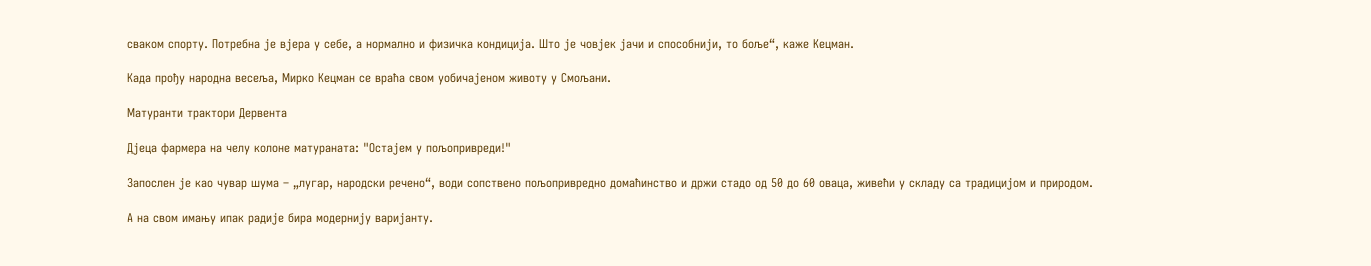сваком спорту. Потребна је вјера у себе, а нормално и физичка кондиција. Што је човјек јачи и способнији, то боље“, каже Кецман.

Када прођу народна весеља, Мирко Кецман се враћа свом уобичајеном животу у Смољани.

Матуранти трактори Дервента

Дјеца фармера на челу колоне матураната: "Остајем у пољопривреди!"

Запослен је као чувар шума – „лугар, народски речено“, води сопствено пољопривредно домаћинство и држи стадо од 50 до 60 оваца, живећи у складу са традицијом и природом.

А на свом имању ипак радије бира модернију варијанту.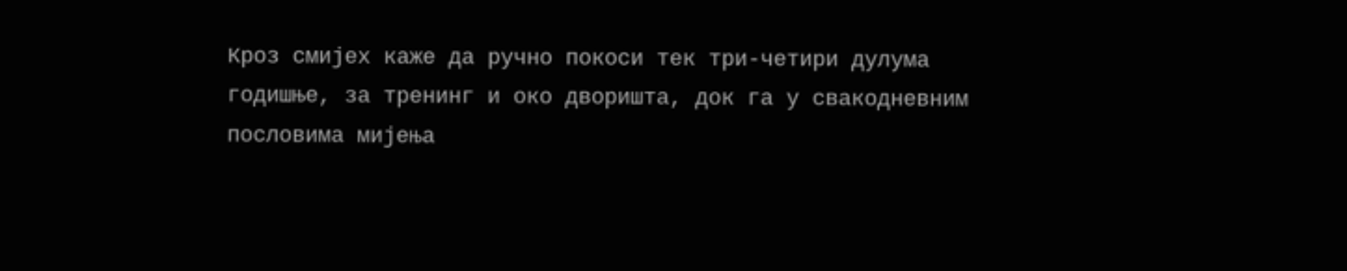Кроз смијех каже да ручно покоси тек три-четири дулума годишње, за тренинг и око дворишта, док га у свакодневним пословима мијења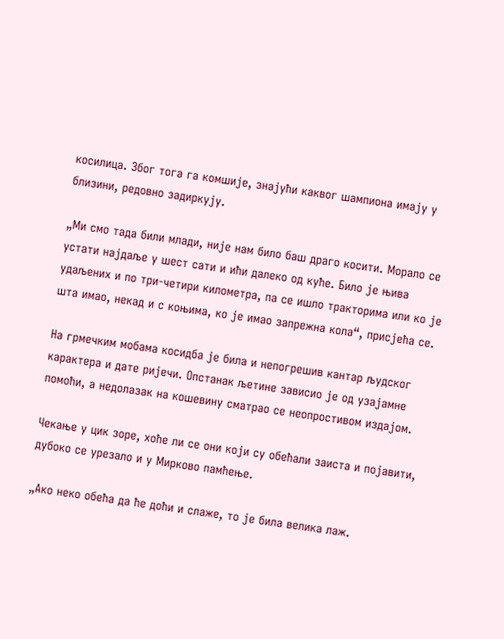косилица. Због тога га комшије, знајући каквог шампиона имају у близини, редовно задиркују.

„Ми смо тада били млади, није нам било баш драго косити. Морало се устати најдаље у шест сати и ићи далеко од куће. Било је њива удаљених и по три-четири километра, па се ишло тракторима или ко је шта имао, некад и с коњима, ко је имао запрежна кола“, присјећа се.

На грмечким мобама косидба је била и непогрешив кантар људског карактера и дате ријечи. Опстанак љетине зависио је од узајамне помоћи, а недолазак на кошевину сматрао се неопростивом издајом.

Чекање у цик зоре, хоће ли се они који су обећали заиста и појавити, дубоко се урезало и у Мирково памћење.

„Ако неко обећа да ће доћи и слаже, то је била велика лаж.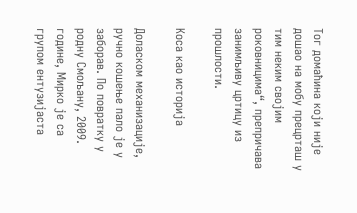Тог домаћина који није дошао на мобу прецрташ у тим неким својим роковницима“, препричава занимљиву цртицу из прошлости.

Коса као историја

Доласком механизације, ручно кошење пало је у заборав. По повратку у родну Смољану, 2009. године, Мирко је са групом ентузијаста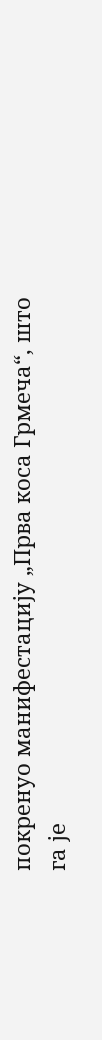покренуо манифестацију „Прва коса Грмеча“, што га је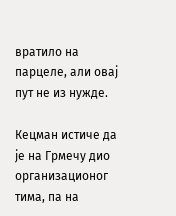вратило на парцеле, али овај пут не из нужде.

Кецман истиче да је на Грмечу дио организационог тима, па на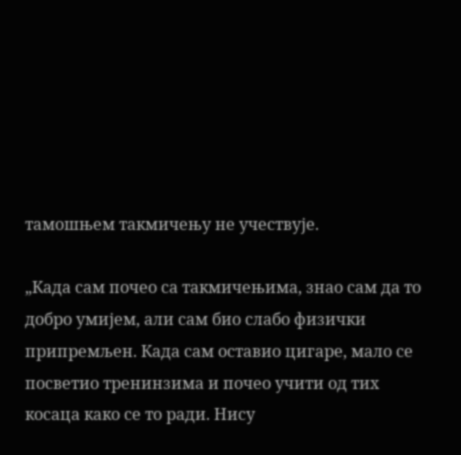тамошњем такмичењу не учествује.

„Када сам почео са такмичењима, знао сам да то добро умијем, али сам био слабо физички припремљен. Када сам оставио цигаре, мало се посветио тренинзима и почео учити од тих косаца како се то ради. Нису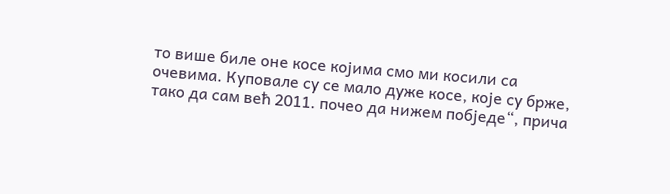то више биле оне косе којима смо ми косили са очевима. Куповале су се мало дуже косе, које су брже, тако да сам већ 2011. почео да нижем побједе“, прича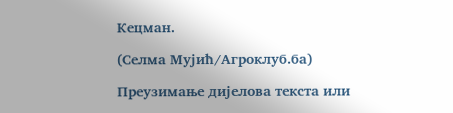Кецман.

(Селма Мујић/Агроклуб.ба)

Преузимање дијелова текста или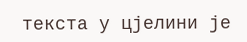текста у цјелини је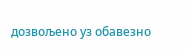дозвољено уз обавезно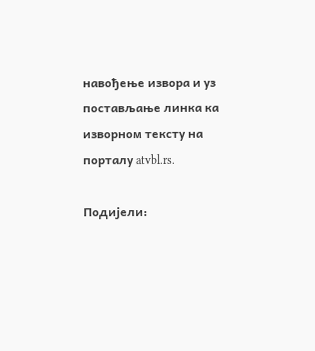навођење извора и уз постављање линка ка изворном тексту на порталу atvbl.rs.

Подијели: